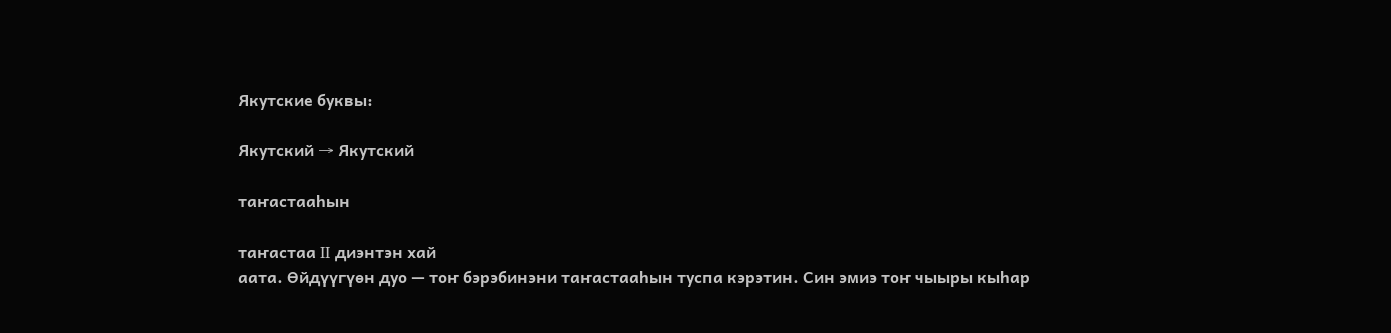Якутские буквы:

Якутский → Якутский

таҥастааһын

таҥастаа II диэнтэн хай
аата. Өйдүүгүөн дуо — тоҥ бэрэбинэни таҥастааһын туспа кэрэтин. Син эмиэ тоҥ чыыры кыһар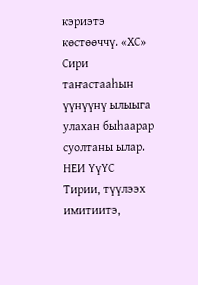кэриэтэ көстөөччү. «ХС»
Сири таҥастааһын үүнүүнү ылыыга улахан быһаарар суолтаны ылар. НЕИ ҮүҮС
Тирии, түүлээх имитиитэ,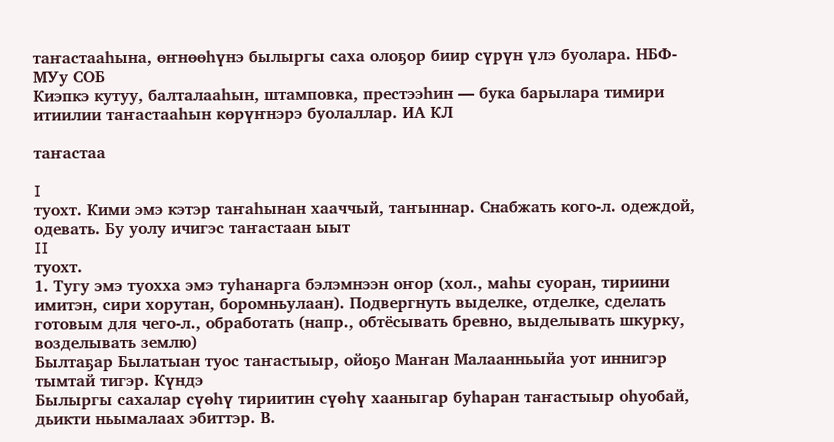таҥастааһына, өҥнөөһүнэ былыргы саха олоҕор биир сүрүн үлэ буолара. НБФ-МУу СОБ
Киэпкэ кутуу, балталааһын, штамповка, престээһин — бука барылара тимири итиилии таҥастааһын көрүҥнэрэ буолаллар. ИА КЛ

таҥастаа

I
туохт. Кими эмэ кэтэр таҥаһынан хааччый, таҥыннар. Снабжать кого-л. одеждой, одевать. Бу уолу ичигэс таҥастаан ыыт
II
туохт.
1. Тугу эмэ туохха эмэ туһанарга бэлэмнээн оҥор (хол., маһы суоран, тириини имитэн, сири хорутан, боромньулаан). Подвергнуть выделке, отделке, сделать готовым для чего-л., обработать (напр., обтёсывать бревно, выделывать шкурку, возделывать землю)
Былтаҕар Былатыан туос таҥастыыр, ойоҕо Маҥан Малаанньыйа уот иннигэр тымтай тигэр. Күндэ
Былыргы сахалар сүөһү тириитин сүөһү хааныгар буһаран таҥастыыр оһуобай, дьикти ньымалаах эбиттэр. В.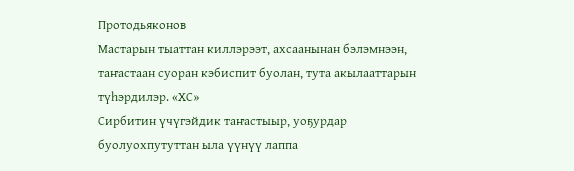Протодьяконов
Мастарын тыаттан киллэрээт, ахсаанынан бэлэмнээн, таҥастаан суоран кэбиспит буолан, тута акылааттарын түһэрдилэр. «ХС»
Сирбитин үчүгэйдик таҥастыыр, уоҕурдар буолуохпутуттан ыла үүнүү лаппа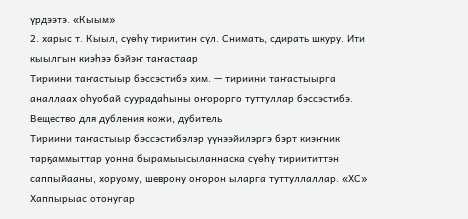үрдээтэ. «Кыым»
2. харыс т. Кыыл, сүөһү тириитин сүл. Снимать, сдирать шкуру. Ити кыылгын киэһээ бэйэҥ таҥастаар
Тириини таҥастыыр бэссэстибэ хим. — тириини таҥастыырга аналлаах оһуобай суурадаһыны оҥорорго туттуллар бэссэстибэ. Вещество для дубления кожи, дубитель
Тириини таҥастыыр бэссэстибэлэр үүнээйилэргэ бэрт киэҥник тарҕаммыттар уонна бырамыысыланнаска сүөһү тириититтэн саппыйааны, хоруому, шеврону оҥорон ыларга туттуллаллар. «ХС»
Хаппырыас отонугар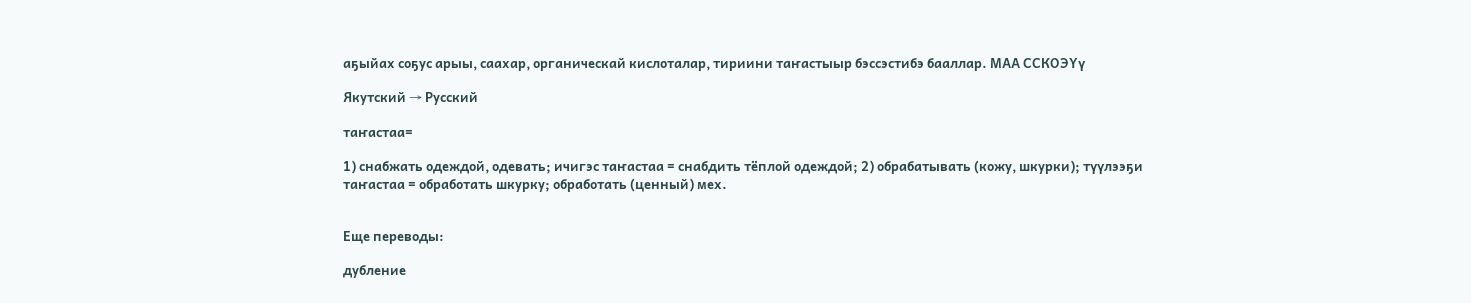аҕыйах соҕус арыы, саахар, органическай кислоталар, тириини таҥастыыр бэссэстибэ бааллар. МАА ССКОЭҮү

Якутский → Русский

таҥастаа=

1) снабжать одеждой, одевать; ичигэс таҥастаа = снабдить тёплой одеждой; 2) обрабатывать (кожу, шкурки); түүлээҕи таҥастаа = обработать шкурку; обработать (ценный) мех.


Еще переводы:

дубление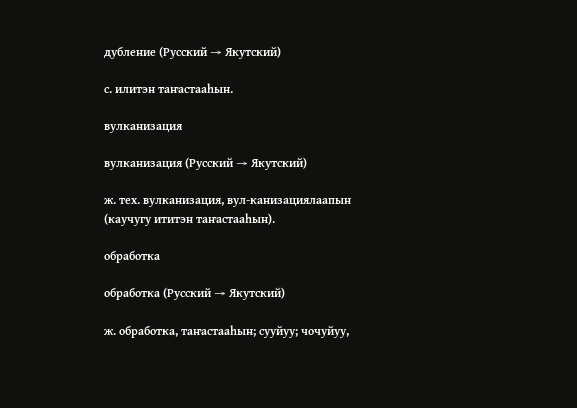дубление (Русский → Якутский)

с. илитэн таҥастааһын.

вулканизация

вулканизация (Русский → Якутский)

ж. тех. вулканизация, вул-канизациялаапын (каучугу ититэн таҥастааһын).

обработка

обработка (Русский → Якутский)

ж. обработка, таҥастааһын; сууйуу; чочуйуу,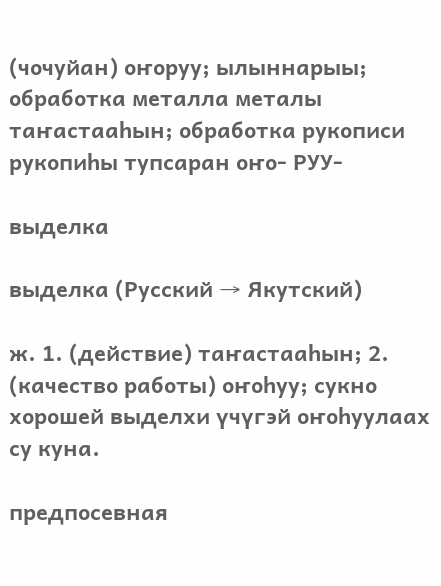(чочуйан) оҥоруу; ылыннарыы; обработка металла металы таҥастааһын; обработка рукописи рукопиһы тупсаран оҥо- РУУ-

выделка

выделка (Русский → Якутский)

ж. 1. (действие) таҥастааһын; 2. (качество работы) оҥоһуу; сукно хорошей выделхи үчүгэй оҥоһуулаах су куна.

предпосевная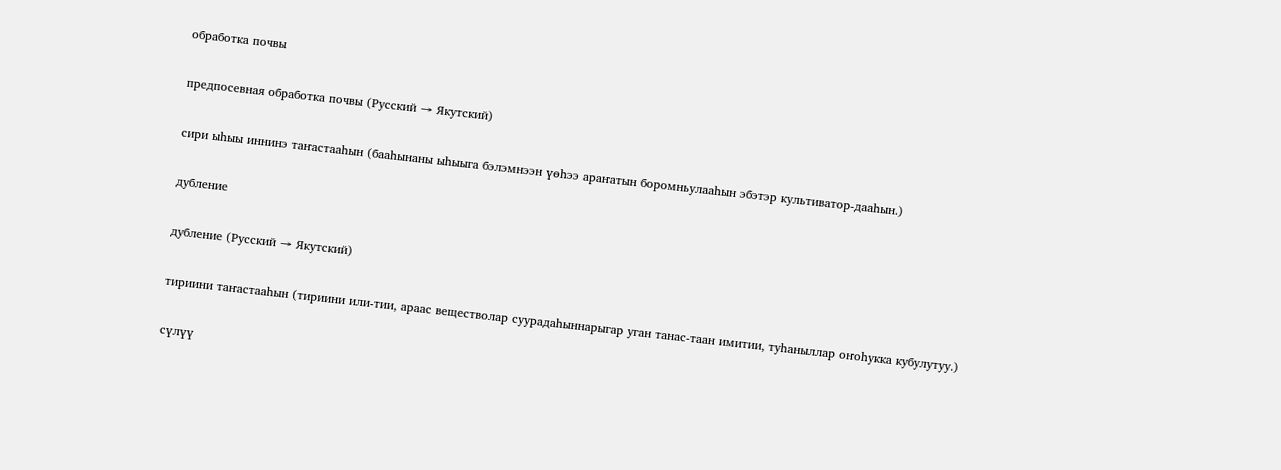обработка почвы

предпосевная обработка почвы (Русский → Якутский)

сири ыһыы иннинэ таҥастааһын (бааһынаны ыһыыга бэлэмнээн үөһээ араҥатын боромньулааһын эбэтэр культиватор-дааһын.)

дубление

дубление (Русский → Якутский)

тириини таҥастааһын (тириини или-тии, араас веществолар суурадаһыннарыгар уган танас-таан имитии, туһаныллар оҥоһукка кубулутуу.)

сүлүү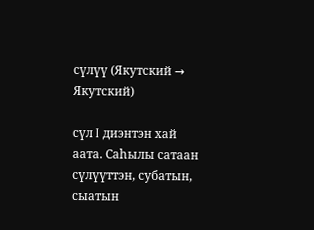сүлүү (Якутский → Якутский)

сүл I диэнтэн хай
аата. Саһылы сатаан сүлүүттэн, субатын, сыатын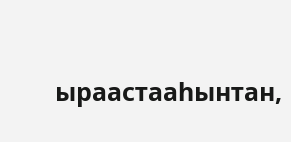ыраастааһынтан,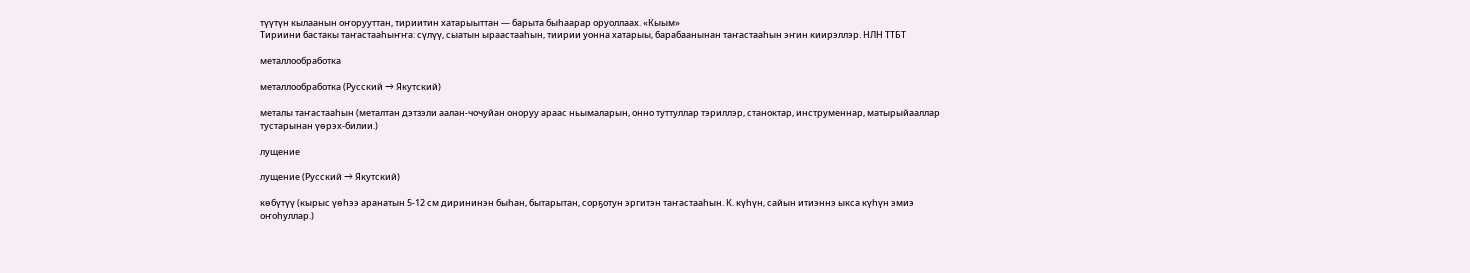түүтүн кылаанын оҥорууттан, тириитин хатарыыттан — барыта быһаарар оруоллаах. «Кыым»
Тириини бастакы таҥастааһыҥҥа: сүлүү, сыатын ыраастааһын, тиирии уонна хатарыы, барабаанынан таҥастааһын эҥин киирэллэр. НЛН ТТБТ

металлообработка

металлообработка (Русский → Якутский)

металы таҥастааһын (металтан дэтзэли аалан-чочуйан оноруу араас ньымаларын, онно туттуллар тэриллэр, станоктар, инструменнар, матырыйааллар тустарынан үөрэх-билии.)

лущение

лущение (Русский → Якутский)

көбүтүү (кырыс үөһээ аранатын 5-12 см дирининэн быһан, бытарытан, сорҕотун эргитэн таҥастааһын. К. күһүн, сайын итиэннэ ыкса күһүн эмиэ оҥоһуллар.)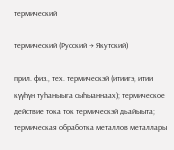термический

термический (Русский → Якутский)

прил. физ., тех. термическэй (итиигэ, итии күүһүн туһаныыга сыһыаннаах); термическое действие тока ток термическэй дьайыыта; термическая обработка металлов металлары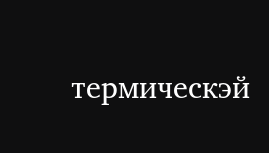термическэй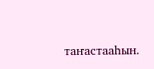таҥастааһын.